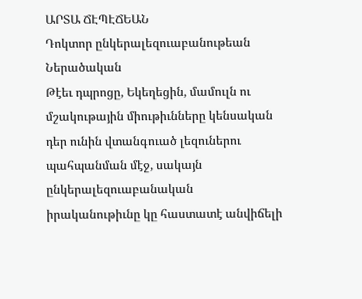ԱՐՏԱ ՃԷՊԷՃԵԱՆ
Դոկտոր ընկերալեզուաբանութեան
Ներածական
Թէեւ դպրոցը, Եկեղեցին, մամուլն ու մշակութային միութիւնները կենսական դեր ունին վտանգուած լեզուներու պահպանման մէջ, սակայն ընկերալեզուաբանական իրականութիւնը կը հաստատէ անվիճելի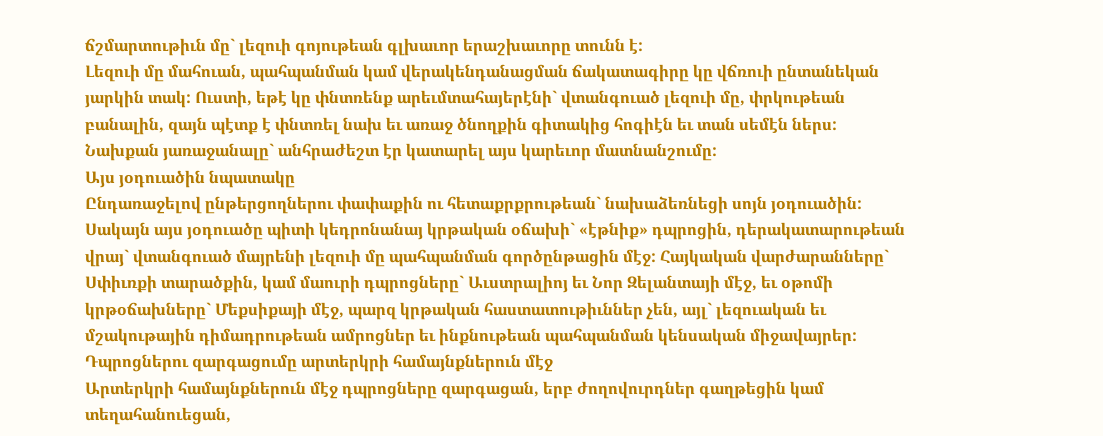ճշմարտութիւն մը` լեզուի գոյութեան գլխաւոր երաշխաւորը տունն է:
Լեզուի մը մահուան, պահպանման կամ վերակենդանացման ճակատագիրը կը վճռուի ընտանեկան յարկին տակ: Ուստի, եթէ կը փնտռենք արեւմտահայերէնի` վտանգուած լեզուի մը, փրկութեան բանալին, զայն պէտք է փնտռել նախ եւ առաջ ծնողքին գիտակից հոգիէն եւ տան սեմէն ներս:
Նախքան յառաջանալը` անհրաժեշտ էր կատարել այս կարեւոր մատնանշումը:
Այս յօդուածին նպատակը
Ընդառաջելով ընթերցողներու փափաքին ու հետաքրքրութեան` նախաձեռնեցի սոյն յօդուածին: Սակայն այս յօդուածը պիտի կեդրոնանայ կրթական օճախի` «էթնիք» դպրոցին, դերակատարութեան վրայ` վտանգուած մայրենի լեզուի մը պահպանման գործընթացին մէջ: Հայկական վարժարանները` Սփիւռքի տարածքին, կամ մաուրի դպրոցները` Աւստրալիոյ եւ Նոր Զելանտայի մէջ, եւ օթոմի կրթօճախները` Մեքսիքայի մէջ, պարզ կրթական հաստատութիւններ չեն, այլ` լեզուական եւ մշակութային դիմադրութեան ամրոցներ եւ ինքնութեան պահպանման կենսական միջավայրեր:
Դպրոցներու զարգացումը արտերկրի համայնքներուն մէջ
Արտերկրի համայնքներուն մէջ դպրոցները զարգացան, երբ ժողովուրդներ գաղթեցին կամ տեղահանուեցան,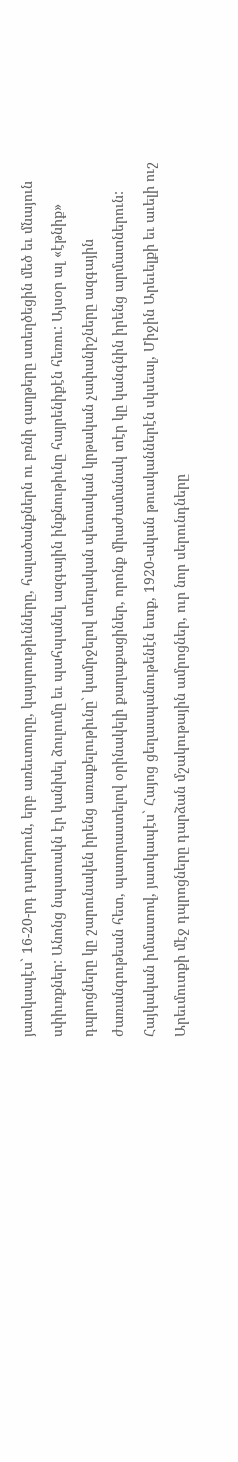յատկապէս` 16-20-րդ դարերուն, երբ առեւտուրը, կայսրութիւնները, հալածանքներն ու բռնի գաղթերը ստեղծեցին մեծ եւ մնայուն սփիւռքներ: Անոնց նպատակն էր կանխել ձուլումը եւ պահպանել ազգային ինքնութիւնը հայրենիքէն հեռու: Այսօր ալ «էթնիք» դպրոցները կը շարունակեն իրենց առաքելութիւնը` կամրջելով տեղական պետական կրթական չափանիշները ազգային ժառանգութեան հետ, պատրաստելով օրինակելի քաղաքացիներ, որոնք միաժամանակ տէր կը կանգնին իրենց արմատներուն:
Հայկական իմաստով, յատկապէս` Հայոց ցեղասպանութենէն ետք, 1920-ական թուականներէն սկսեալ, Միջին Արեւելքի եւ աւելի ուշ Արեւմուտքի մէջ դպրոցները դարձան մշակութային ամրոցներ, ուր նոր սերունդները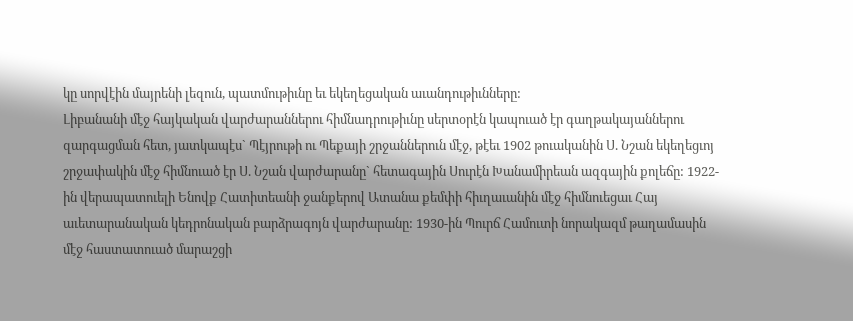կը սորվէին մայրենի լեզուն, պատմութիւնը եւ եկեղեցական աւանդութիւնները:
Լիբանանի մէջ հայկական վարժարաններու հիմնադրութիւնը սերտօրէն կապուած էր գաղթակայաններու զարգացման հետ, յատկապէս` Պէյրութի ու Պեքայի շրջաններուն մէջ, թէեւ 1902 թուականին Ս. Նշան եկեղեցւոյ շրջափակին մէջ հիմնուած էր Ս. Նշան վարժարանը` հետագային Սուրէն Խանամիրեան ազգային քոլեճը: 1922-ին վերապատուելի Ենովք Հատիտեանի ջանքերով Ատանա քեմփի հիւղաւանին մէջ հիմնուեցաւ Հայ աւետարանական կեդրոնական բարձրագոյն վարժարանը: 1930-ին Պուրճ Համուտի նորակազմ թաղամասին մէջ հաստատուած մարաշցի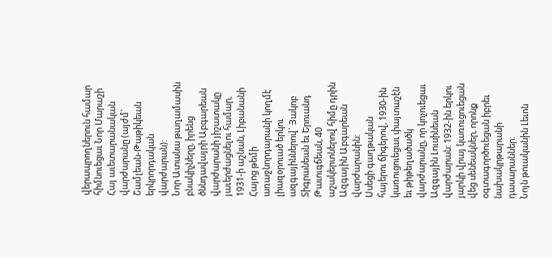վերապրողներուն համար հիմնուեցաւ Նոր Մարաշի Հայ աւետարանական վարժարանը (այժմ` Շամլեան-Թաթիկեան երկրորդական վարժարան):
Նոր Ատանա թաղամասին բնակիչները, իրենց ծննդավայրի Աբգարեան վարժարանի յիշատակը յաւերժացնելու համար, 1931-ի աշնան, Լիբանանի Հայոց թեմի առաջնորդարանի կողմէ լիազօրուած երկու ազգայիններով` Յակոբ Տիգրանեան եւ Երուանդ Թաւուգճեան, 40 աշակերտներով հիմը դրին Ազգային Աբգարեան վարժարանին:
Սսեցի գաղթական հայերու ճիգերով, 1930-ին կառուցուեցաւ փայտաշէն եւ թիթեղածածկ վարժարանը, որ կոչուեցաւ Ազգային Լուսինեան վարժարան: 1932-ին երկու յարկի վրայ կառուցուեցան վեց սենեակներ, որոնք օգտագործուեցան իբրեւ նախակրթարանի դասարաններ:
Նոյն թուականին Լեւոն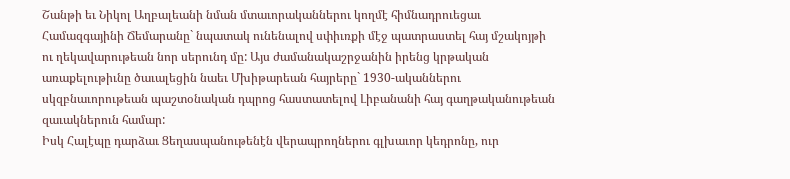Շանթի եւ Նիկոլ Աղբալեանի նման մտաւորականներու կողմէ հիմնադրուեցաւ Համազգայինի Ճեմարանը` նպատակ ունենալով սփիւռքի մէջ պատրաստել հայ մշակոյթի ու ղեկավարութեան նոր սերունդ մը: Այս ժամանակաշրջանին իրենց կրթական առաքելութիւնը ծաւալեցին նաեւ Մխիթարեան հայրերը` 1930-ականներու սկզբնաւորութեան պաշտօնական դպրոց հաստատելով Լիբանանի հայ գաղթականութեան զաւակներուն համար:
Իսկ Հալէպը դարձաւ Ցեղասպանութենէն վերապրողներու գլխաւոր կեդրոնը, ուր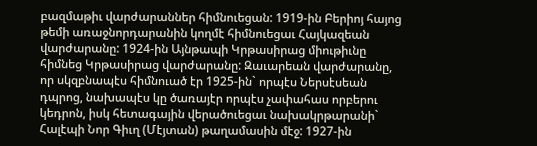բազմաթիւ վարժարաններ հիմնուեցան: 1919-ին Բերիոյ հայոց թեմի առաջնորդարանին կողմէ հիմնուեցաւ Հայկազեան վարժարանը: 1924-ին Այնթապի Կրթասիրաց միութիւնը հիմնեց Կրթասիրաց վարժարանը: Զաւարեան վարժարանը, որ սկզբնապէս հիմնուած էր 1925-ին` որպէս Ներսէսեան դպրոց, նախապէս կը ծառայէր որպէս չափահաս որբերու կեդրոն, իսկ հետագային վերածուեցաւ նախակրթարանի` Հալէպի Նոր Գիւղ (Մէյտան) թաղամասին մէջ: 1927-ին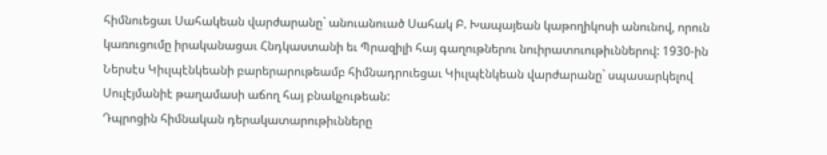հիմնուեցաւ Սահակեան վարժարանը` անուանուած Սահակ Բ. Խապայեան կաթողիկոսի անունով, որուն կառուցումը իրականացաւ Հնդկաստանի եւ Պրազիլի հայ գաղութներու նուիրատուութիւններով: 1930-ին Ներսէս Կիւլպէնկեանի բարերարութեամբ հիմնադրուեցաւ Կիւլպէնկեան վարժարանը` սպասարկելով Սուլէյմանիէ թաղամասի աճող հայ բնակչութեան:
Դպրոցին հիմնական դերակատարութիւնները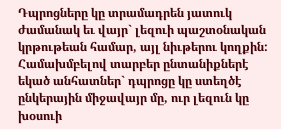Դպրոցները կը տրամադրեն յատուկ ժամանակ եւ վայր` լեզուի պաշտօնական կրթութեան համար, այլ նիւթերու կողքին: Համախմբելով տարբեր ընտանիքներէ եկած անհատներ` դպրոցը կը ստեղծէ ընկերային միջավայր մը, ուր լեզուն կը խօսուի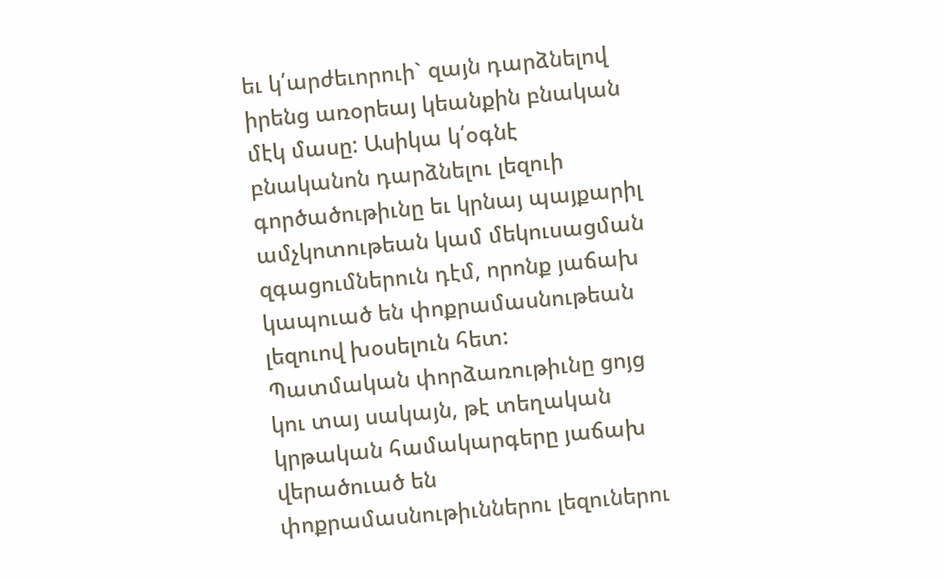եւ կ՛արժեւորուի` զայն դարձնելով իրենց առօրեայ կեանքին բնական մէկ մասը: Ասիկա կ՛օգնէ բնականոն դարձնելու լեզուի գործածութիւնը եւ կրնայ պայքարիլ ամչկոտութեան կամ մեկուսացման զգացումներուն դէմ, որոնք յաճախ կապուած են փոքրամասնութեան լեզուով խօսելուն հետ:
Պատմական փորձառութիւնը ցոյց կու տայ սակայն, թէ տեղական կրթական համակարգերը յաճախ վերածուած են փոքրամասնութիւններու լեզուներու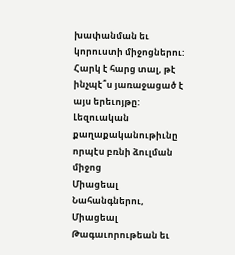խափանման եւ կորուստի միջոցներու: Հարկ է հարց տալ, թէ ինչպէ՞ս յառաջացած է այս երեւոյթը:
Լեզուական քաղաքականութիւնը որպէս բռնի ձուլման միջոց
Միացեալ Նահանգներու, Միացեալ Թագաւորութեան եւ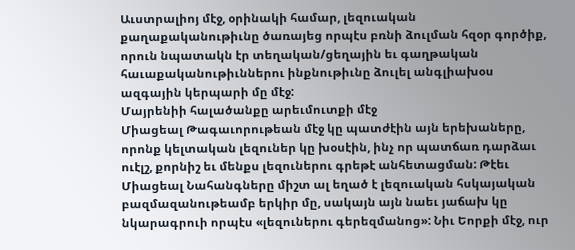Աւստրալիոյ մէջ, օրինակի համար, լեզուական քաղաքականութիւնը ծառայեց որպէս բռնի ձուլման հզօր գործիք, որուն նպատակն էր տեղական/ցեղային եւ գաղթական հաւաքականութիւններու ինքնութիւնը ձուլել անգլիախօս ազգային կերպարի մը մէջ:
Մայրենիի հալածանքը արեւմուտքի մէջ
Միացեալ Թագաւորութեան մէջ կը պատժէին այն երեխաները, որոնք կելտական լեզուներ կը խօսէին, ինչ որ պատճառ դարձաւ ուէլշ, քորնիշ եւ մենքս լեզուներու գրեթէ անհետացման: Թէեւ Միացեալ Նահանգները միշտ ալ եղած է լեզուական հսկայական բազմազանութեամբ երկիր մը, սակայն այն նաեւ յաճախ կը նկարագրուի որպէս «լեզուներու գերեզմանոց»: Նիւ Եորքի մէջ, ուր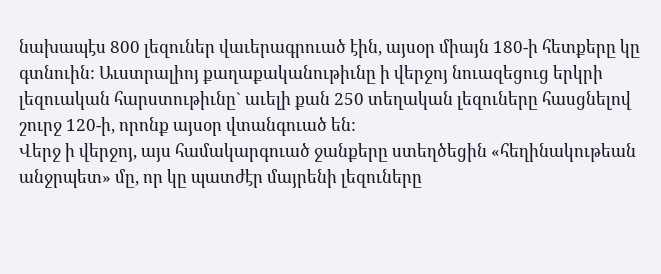նախապէս 800 լեզուներ վաւերագրուած էին, այսօր միայն 180-ի հետքերը կը գտնուին: Աւստրալիոյ քաղաքականութիւնը ի վերջոյ նուազեցուց երկրի լեզուական հարստութիւնը` աւելի քան 250 տեղական լեզուները հասցնելով շուրջ 120-ի, որոնք այսօր վտանգուած են:
Վերջ ի վերջոյ, այս համակարգուած ջանքերը ստեղծեցին «հեղինակութեան անջրպետ» մը, որ կը պատժէր մայրենի լեզուները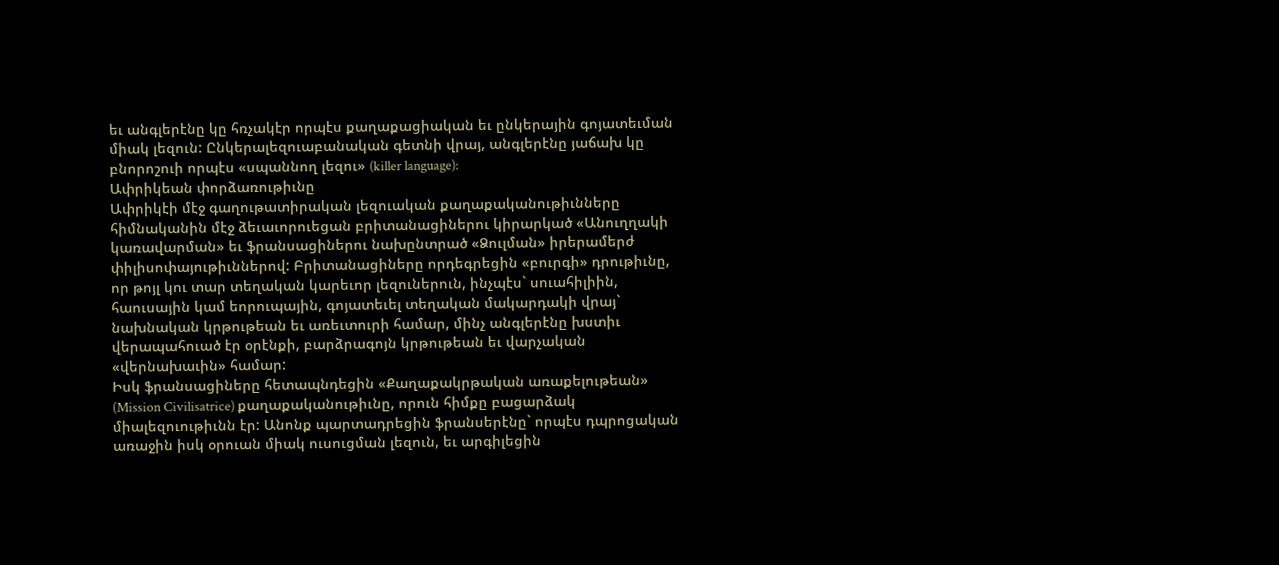եւ անգլերէնը կը հռչակէր որպէս քաղաքացիական եւ ընկերային գոյատեւման միակ լեզուն: Ընկերալեզուաբանական գետնի վրայ, անգլերէնը յաճախ կը բնորոշուի որպէս «սպաննող լեզու» (killer language):
Ափրիկեան փորձառութիւնը
Ափրիկէի մէջ գաղութատիրական լեզուական քաղաքականութիւնները հիմնականին մէջ ձեւաւորուեցան բրիտանացիներու կիրարկած «Անուղղակի կառավարման» եւ ֆրանսացիներու նախընտրած «Ձուլման» իրերամերժ փիլիսոփայութիւններով: Բրիտանացիները որդեգրեցին «բուրգի» դրութիւնը, որ թոյլ կու տար տեղական կարեւոր լեզուներուն, ինչպէս` սուահիլիին, հաուսային կամ եորուպային, գոյատեւել տեղական մակարդակի վրայ` նախնական կրթութեան եւ առեւտուրի համար, մինչ անգլերէնը խստիւ վերապահուած էր օրէնքի, բարձրագոյն կրթութեան եւ վարչական «վերնախաւին» համար:
Իսկ ֆրանսացիները հետապնդեցին «Քաղաքակրթական առաքելութեան» (Mission Civilisatrice) քաղաքականութիւնը, որուն հիմքը բացարձակ միալեզուութիւնն էր: Անոնք պարտադրեցին ֆրանսերէնը` որպէս դպրոցական առաջին իսկ օրուան միակ ուսուցման լեզուն, եւ արգիլեցին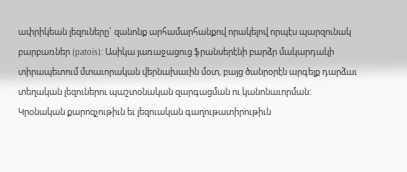ափրիկեան լեզուները` զանոնք արհամարհանքով որակելով որպէս պարզունակ բարբառներ (patois): Ասիկա յառաջացուց ֆրանսերէնի բարձր մակարդակի տիրապետում մտաւորական վերնախաւին մօտ, բայց ծանրօրէն արգելք դարձաւ տեղական լեզուներու պաշտօնական զարգացման ու կանոնաւորման:
Կրօնական քարոզչութիւն եւ լեզուական գաղութատիրութիւն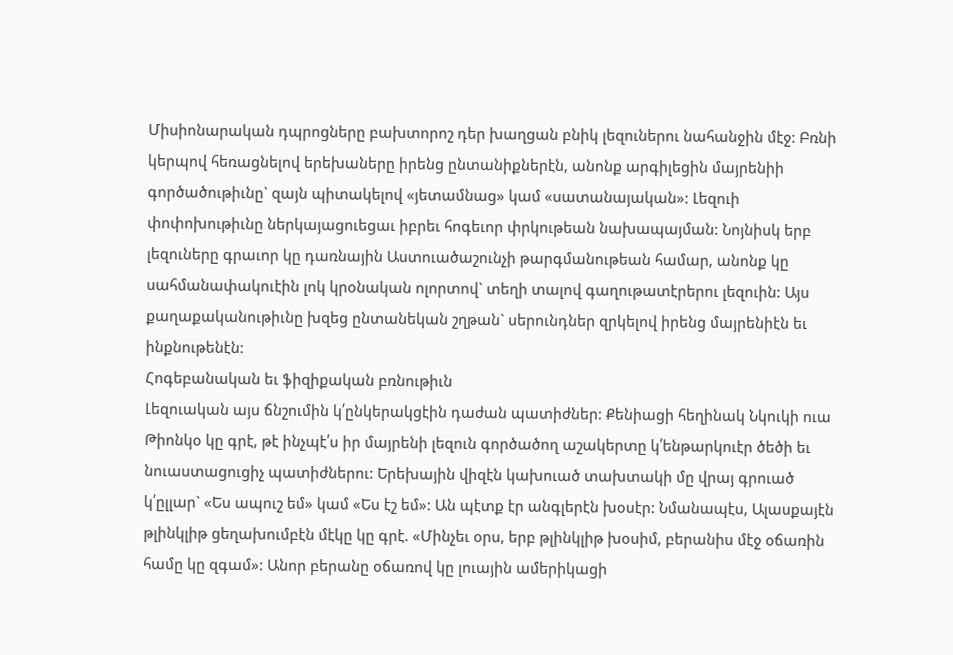Միսիոնարական դպրոցները բախտորոշ դեր խաղցան բնիկ լեզուներու նահանջին մէջ: Բռնի կերպով հեռացնելով երեխաները իրենց ընտանիքներէն, անոնք արգիլեցին մայրենիի գործածութիւնը` զայն պիտակելով «յետամնաց» կամ «սատանայական»: Լեզուի փոփոխութիւնը ներկայացուեցաւ իբրեւ հոգեւոր փրկութեան նախապայման: Նոյնիսկ երբ լեզուները գրաւոր կը դառնային Աստուածաշունչի թարգմանութեան համար, անոնք կը սահմանափակուէին լոկ կրօնական ոլորտով` տեղի տալով գաղութատէրերու լեզուին: Այս քաղաքականութիւնը խզեց ընտանեկան շղթան` սերունդներ զրկելով իրենց մայրենիէն եւ ինքնութենէն:
Հոգեբանական եւ ֆիզիքական բռնութիւն
Լեզուական այս ճնշումին կ՛ընկերակցէին դաժան պատիժներ: Քենիացի հեղինակ Նկուկի ուա Թիոնկօ կը գրէ, թէ ինչպէ՛ս իր մայրենի լեզուն գործածող աշակերտը կ՛ենթարկուէր ծեծի եւ նուաստացուցիչ պատիժներու: Երեխային վիզէն կախուած տախտակի մը վրայ գրուած կ՛ըլլար` «Ես ապուշ եմ» կամ «Ես էշ եմ»: Ան պէտք էր անգլերէն խօսէր: Նմանապէս, Ալասքայէն թլինկլիթ ցեղախումբէն մէկը կը գրէ. «Մինչեւ օրս, երբ թլինկլիթ խօսիմ, բերանիս մէջ օճառին համը կը զգամ»: Անոր բերանը օճառով կը լուային ամերիկացի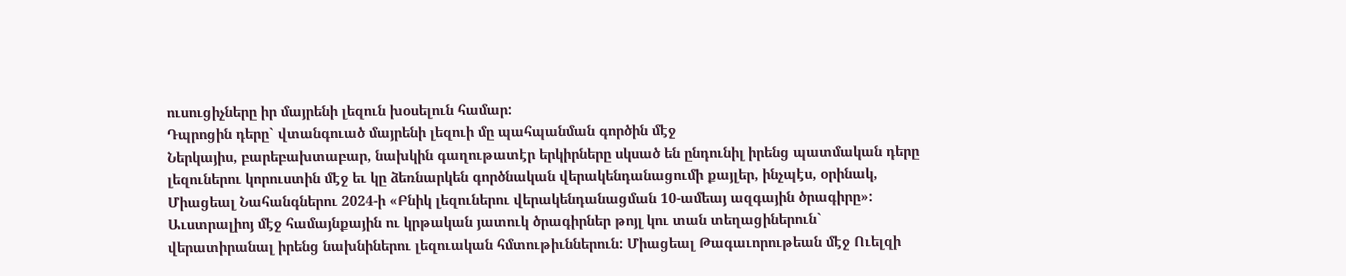ուսուցիչները իր մայրենի լեզուն խօսելուն համար:
Դպրոցին դերը` վտանգուած մայրենի լեզուի մը պահպանման գործին մէջ
Ներկայիս, բարեբախտաբար, նախկին գաղութատէր երկիրները սկսած են ընդունիլ իրենց պատմական դերը լեզուներու կորուստին մէջ եւ կը ձեռնարկեն գործնական վերակենդանացումի քայլեր, ինչպէս, օրինակ, Միացեալ Նահանգներու 2024-ի «Բնիկ լեզուներու վերակենդանացման 10-ամեայ ազգային ծրագիրը»:
Աւստրալիոյ մէջ համայնքային ու կրթական յատուկ ծրագիրներ թոյլ կու տան տեղացիներուն` վերատիրանալ իրենց նախնիներու լեզուական հմտութիւններուն: Միացեալ Թագաւորութեան մէջ Ուելզի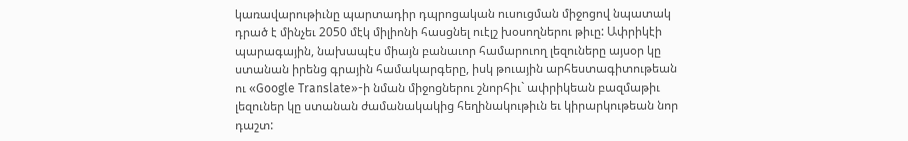կառավարութիւնը պարտադիր դպրոցական ուսուցման միջոցով նպատակ դրած է մինչեւ 2050 մէկ միլիոնի հասցնել ուէլշ խօսողներու թիւը: Ափրիկէի պարագային, նախապէս միայն բանաւոր համարուող լեզուները այսօր կը ստանան իրենց գրային համակարգերը, իսկ թուային արհեստագիտութեան ու «Google Translate»-ի նման միջոցներու շնորհիւ` ափրիկեան բազմաթիւ լեզուներ կը ստանան ժամանակակից հեղինակութիւն եւ կիրարկութեան նոր դաշտ: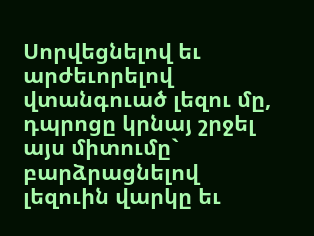Սորվեցնելով եւ արժեւորելով վտանգուած լեզու մը, դպրոցը կրնայ շրջել այս միտումը` բարձրացնելով լեզուին վարկը եւ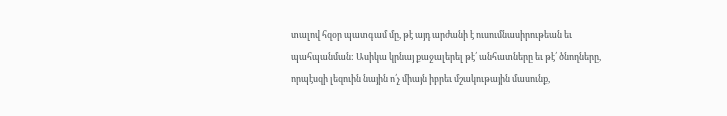տալով հզօր պատգամ մը, թէ այդ արժանի է ուսումնասիրութեան եւ պահպանման: Ասիկա կրնայ քաջալերել թէ՛ անհատները եւ թէ՛ ծնողները, որպէսզի լեզուին նային ո՛չ միայն իբրեւ մշակութային մասունք,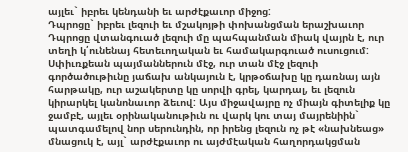այլեւ` իբրեւ կենդանի եւ արժէքաւոր միջոց:
Դպրոցը` իբրեւ լեզուի եւ մշակոյթի փոխանցման երաշխաւոր
Դպրոցը վտանգուած լեզուի մը պահպանման միակ վայրն է, ուր տեղի կ՛ունենայ հետեւողական եւ համակարգուած ուսուցում: Սփիւռքեան պայմաններուն մէջ, ուր տան մէջ լեզուի գործածութիւնը յաճախ անկայուն է, կրթօճախը կը դառնայ այն հարթակը, ուր աշակերտը կը սորվի գրել, կարդալ, եւ լեզուն կիրարկել կանոնաւոր ձեւով: Այս միջավայրը ոչ միայն գիտելիք կը ջամբէ, այլեւ օրինականութիւն ու վարկ կու տայ մայրենիին` պատգամելով նոր սերունդին, որ իրենց լեզուն ոչ թէ «նախնեաց» մնացուկ է, այլ` արժէքաւոր ու այժմէական հաղորդակցման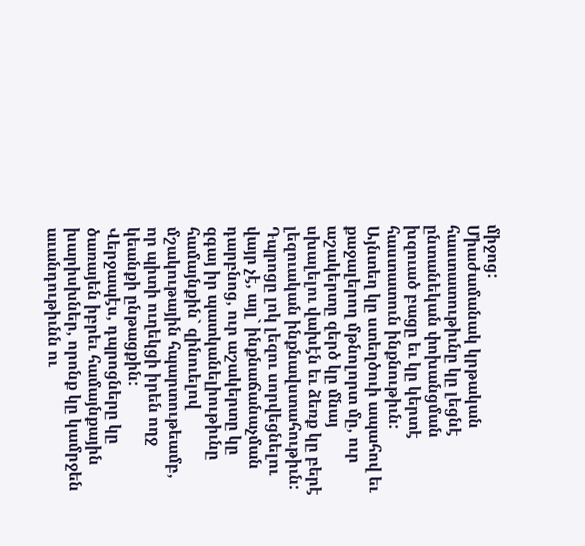միջոց:
Միաժամանակ կրթական հաստատութիւնը կը լեցնէ ընտանեկան փոխանցման խզուած բացը եւ կը կերտէ հաստատուն ինքնութիւն: Այնտեղ կը ստեղծուի ապահով եւ քաջալերող մթնոլորտ մը, ուր աշակերտը զերծ կը մնայ սխալելու վախէն եւ ձեռք կը բերէ լեզուական ինքնավստահութիւն: Դպրոցը լոկ լեզու սորվեցնելու վայր չէ, այլ` ինքնաճանաչման դարբնոց, ուր աշակերտը կը զգայ իր պատկանելիութիւնը համայնքին` զինուելով մշակութային հպարտութեամբ, որ պիտի ուղեկցի իրեն ողջ կեանքի ընթացքին:
Վերջապէս, դպրոցները կը ծառայեն իբրեւ համայնքային խարիսխներ, որոնք կը կամրջեն աւանդութիւնն ու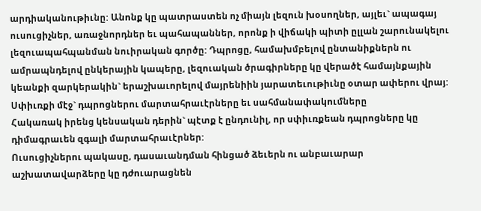արդիականութիւնը: Անոնք կը պատրաստեն ոչ միայն լեզուն խօսողներ, այլեւ` ապագայ ուսուցիչներ, առաջնորդներ եւ պահապաններ, որոնք ի վիճակի պիտի ըլլան շարունակելու լեզուապահպանման նուիրական գործը: Դպրոցը, համախմբելով ընտանիքներն ու ամրապնդելով ընկերային կապերը, լեզուական ծրագիրները կը վերածէ համայնքային կեանքի զարկերակին` երաշխաւորելով մայրենիին յարատեւութիւնը օտար ափերու վրայ:
Սփիւռքի մէջ` դպրոցներու մարտահրաւէրները եւ սահմանափակումները
Հակառակ իրենց կենսական դերին` պէտք է ընդունիլ, որ սփիւռքեան դպրոցները կը դիմագրաւեն զգալի մարտահրաւէրներ:
Ուսուցիչներու պակասը, դասաւանդման հինցած ձեւերն ու անբաւարար աշխատավարձերը կը դժուարացնեն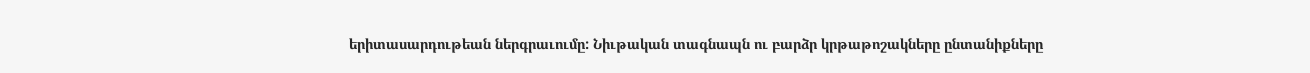երիտասարդութեան ներգրաւումը: Նիւթական տագնապն ու բարձր կրթաթոշակները ընտանիքները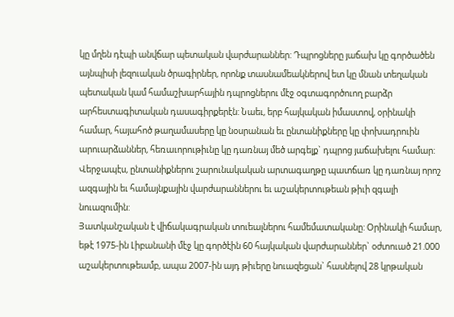կը մղեն դէպի անվճար պետական վարժարաններ: Դպրոցները յաճախ կը գործածեն այնպիսի լեզուական ծրագիրներ, որոնք տասնամեակներով ետ կը մնան տեղական պետական կամ համաշխարհային դպրոցներու մէջ օգտագործուող բարձր արհեստագիտական դասագիրքերէն: Նաեւ, երբ հայկական իմաստով, օրինակի համար, հայահոծ թաղամասերը կը նօսրանան եւ ընտանիքները կը փոխադրուին արուարձաններ, հեռաւորութիւնը կը դառնայ մեծ արգելք` դպրոց յաճախելու համար: Վերջապէս, ընտանիքներու շարունակական արտագաղթը պատճառ կը դառնայ որոշ ազգային եւ համայնքային վարժարաններու եւ աշակերտութեան թիւի զգալի նուազումին:
Յատկանշական է վիճակագրական տուեալներու համեմատականը: Օրինակի համար, եթէ 1975-ին Լիբանանի մէջ կը գործէին 60 հայկական վարժարաններ` օժտուած 21.000 աշակերտութեամբ, ապա 2007-ին այդ թիւերը նուազեցան` հասնելով 28 կրթական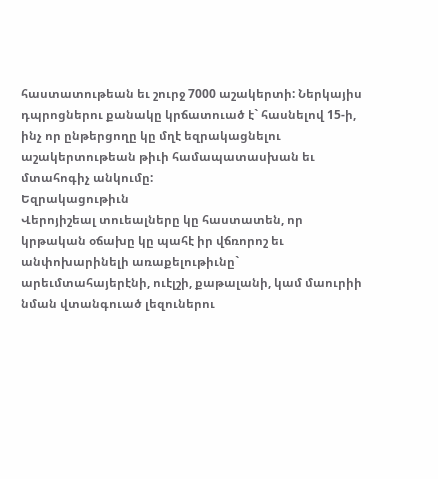հաստատութեան եւ շուրջ 7000 աշակերտի: Ներկայիս դպրոցներու քանակը կրճատուած է` հասնելով 15-ի, ինչ որ ընթերցողը կը մղէ եզրակացնելու աշակերտութեան թիւի համապատասխան եւ մտահոգիչ անկումը:
Եզրակացութիւն
Վերոյիշեալ տուեալները կը հաստատեն, որ կրթական օճախը կը պահէ իր վճռորոշ եւ անփոխարինելի առաքելութիւնը` արեւմտահայերէնի, ուէլշի, քաթալանի, կամ մաուրիի նման վտանգուած լեզուներու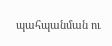պահպանման ու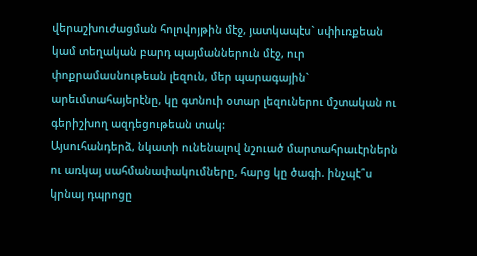վերաշխուժացման հոլովոյթին մէջ, յատկապէս` սփիւռքեան կամ տեղական բարդ պայմաններուն մէջ, ուր փոքրամասնութեան լեզուն, մեր պարագային` արեւմտահայերէնը, կը գտնուի օտար լեզուներու մշտական ու գերիշխող ազդեցութեան տակ:
Այսուհանդերձ, նկատի ունենալով նշուած մարտահրաւէրներն ու առկայ սահմանափակումները, հարց կը ծագի. ինչպէ՞ս կրնայ դպրոցը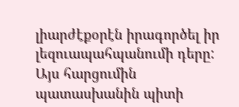լիարժէքօրէն իրագործել իր լեզուապահպանումի դերը: Այս հարցումին պատասխանին պիտի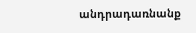անդրադառնանք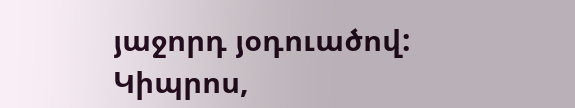յաջորդ յօդուածով:
Կիպրոս,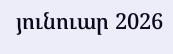յունուար 2026